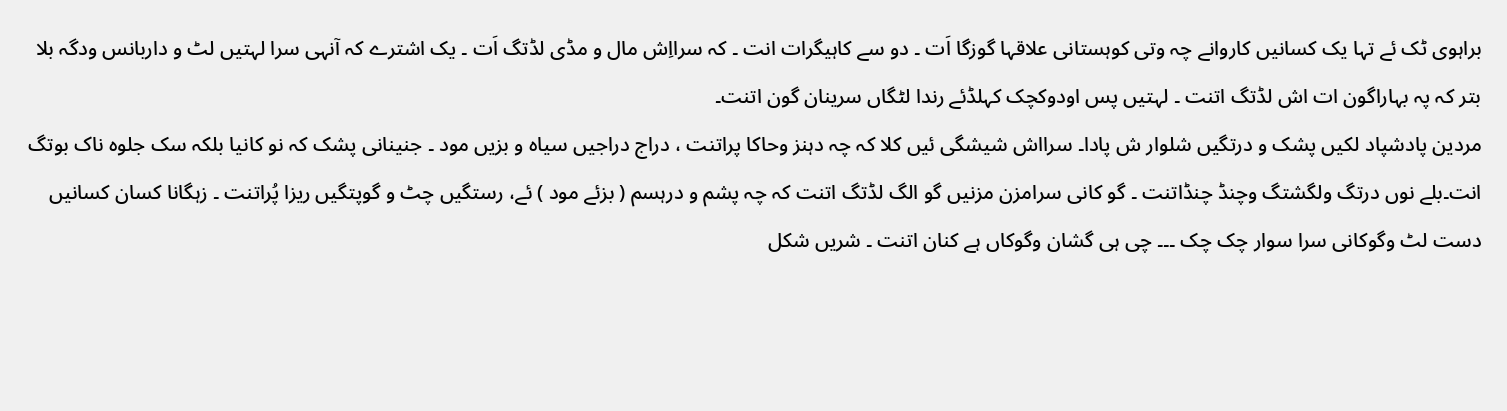براہوی ٹک ئے تہا یک کسانیں کاروانے چہ وتی کوہستانی علاقہا گوزگا اَت ۔ دو سے کاہیگرات انت ۔ کہ سرااِش مال و مڈی لڈتگ اَت ۔ یک اشترے کہ آنہی سرا لہتیں لٹ و داربانس ودگہ بلا بتر کہ پہ بہاراگون ات اش لڈتگ اتنت ۔ لہتیں پس اودوکچک کہلڈئے رندا لٹگاں سرینان گون اتنت۔
مردین پادشپاد لکیں پشک و درتگیں شلوار ش پادا۔ سرااش شیشگی ئیں کلا کہ چہ دہنز وحاکا پراتنت ، دراج دراجیں سیاہ و بزیں مود ۔ جنینانی پشک کہ نو کانیا بلکہ سک جلوہ ناک بوتگ انت۔بلے نوں درتگ ولگشتگ وچنڈ چنڈاتنت ۔ گو کانی سرامزن مزنیں گو الگ لڈتگ اتنت کہ چہ پشم و درہسم ( بزئے مود ) ئے، رستگیں چٹ و گوپتگیں ریزا پُراتنت ۔ زہگانا کسان کسانیں دست لٹ وگوکانی سرا سوار چک چک ۔۔۔ چی ہی گشان وگوکاں ہے کنان اتنت ۔ شریں شکل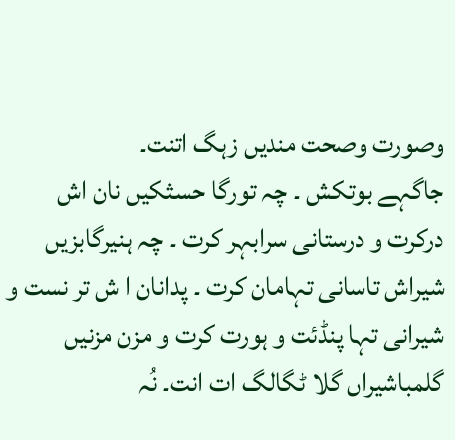وصورت وصحت مندیں زہگ اتنت۔
جاگہے بوتکش ۔ چہ تورگا حسثکیں نان اش درکرت و درستانی سرابہر کرت ۔ چہ ہنیرگابزیں شیراش تاسانی تہامان کرت ۔ پدانان ا ش تر نست و شیرانی تہا پنڈئت و ہورت کرت و مزن مزنیں گلمباشیراں گلا ٹگالگ ات انت۔ نُہ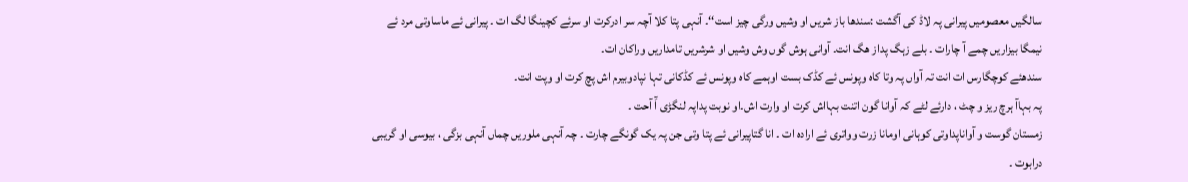سالگیں معصومیں پیرانی پہ لاڈ کی آگشت :سندھا باز شریں او وشیں ورگی چیز است‘‘۔ آنہی پتا کلا آچہ سر ادرکرت او سرئے کچینگا لگ ات ۔ پیرانی ئے ماساوتی مرد ئے نیمگا بیزاریں چمے آ چارات ۔ بلے زہگ پداز ھگ انت۔ آوانی ہوش گوں وش وشیں او شرشریں تامداریں وراکان ات۔
سندھئے کوچگارس ات انت تہ آواں پہ وتا کاہ وپونس ئے کڈک بست اوہمے کاہ وپونس ئے کڈکانی تہا نپادوبیرم اش پچ کرت او وپت انت۔
پہ بہاآ ہرچ ریز و چٹ ، دارئے لٹے کہ آوانا گون اتنت بہااش کرت او وارت اش۔او نوبت پداپہ لنگڑی آَ آحت ۔
زمستان گوست و آواناپداوتی کوہانی اومانا زرت وواتری ئے ارادہ ات ۔ انا گتاپیرانی ئے پتا وتی جن پہ یک گونگے چارت ۔ چہ آنہی ملوریں چماں آنہی بزگی ، بیوسی او گریبی درابوت ۔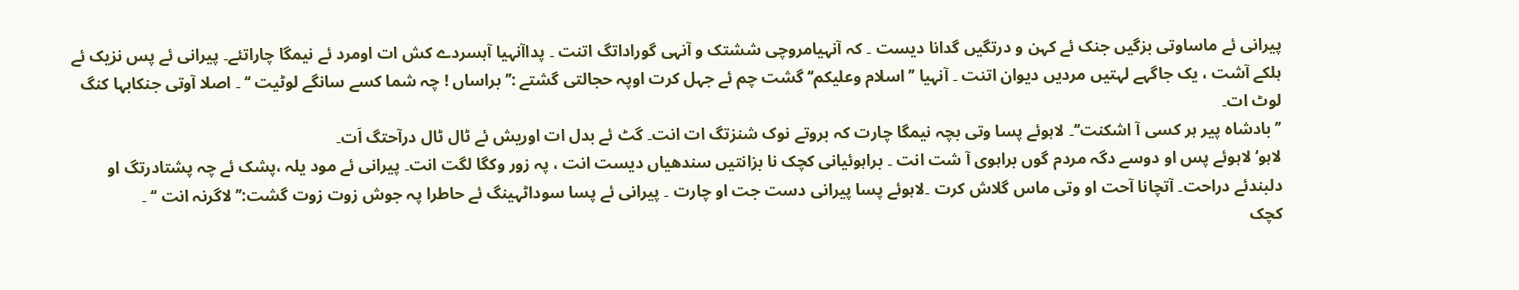پیرانی ئے ماساوتی بزگیں جنک ئے کہن و درتگیں گدانا دیست ۔ کہ آنہیامروچی ششتک و آنہی گوراداتگ اتنت ۔ پداآنہیا آہسردے کش ات اومرد ئے نیمگا چاراتئے۔ پیرانی ئے پس نزیک ئے ہلکے آشت ، یک جاگہے لہتیں مردیں دیوان اتنت ۔ آنہیا ’’ اسلام وعلیکم‘‘ گشت چم ئے جہل کرت اوپہ حجالتی گشتے :’’براساں ! چہ شما کسے سانگے لوٹیت ‘‘ ۔ اصلا آوتی جنکابہا کنگ لوٹ ات۔
’’بادشاہ پیر ہر کسی آ اشکنت‘‘۔ لاہوئے پسا وتی بچہ نیمگا چارت کہ بروتے نوک شنزتگ ات انت۔ گٹ ئے بدل ات اوریش ئے ٹال ٹال درآحتگ اَت۔
لاہو‘ لاہوئے پس او دوسے دگہ مردم گوں براہوی آ شت انت ۔ براہوئیانی کچک نا بزانتیں سندھیاں دیست انت ، پہ زور وکگا لگت انت۔ پیرانی ئے مود یلہ ،پشک ئے چہ پشتادرتگ او دلبندئے دراحت۔ آتچانا آحت او وتی ماس گلاش کرت ۔لاہوئے پسا پیرانی دست جت او چارت ۔ پیرانی ئے پسا سوداٹہینگ ئے حاطرا پہ جوش زوت زوت گشت:’’ لاگرنہ انت ‘‘ ۔
کچک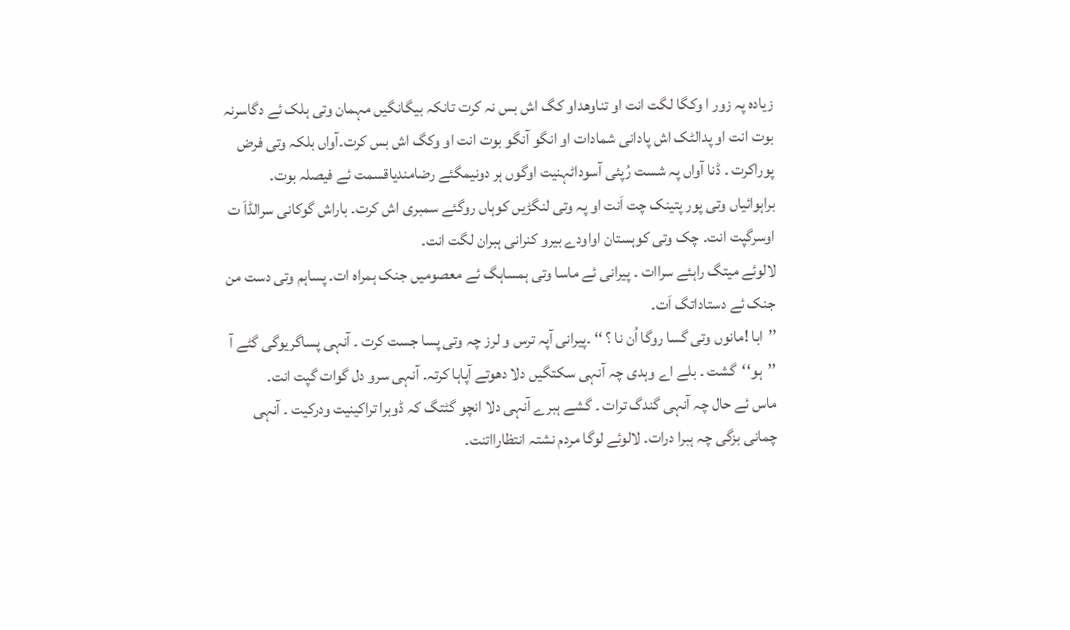زیادہ پہ زور ا وکگا لگت انت او تناوھداو کگ اش بس نہ کرت تانکہ بیگانگیں مہمان وتی ہلک ئے دگاسرنہ بوت انت او پدالٹک اش پادانی شمادات او انگو آنگو بوت انت او وکگ اش بس کرت۔آواں بلکہ وتی فرض پوراکرت ۔ ڈنا آواں پہ شست رُپئی آسوداٹہنیت اوگوں ہر دونیمگئے رضامندیاقسمت ئے فیصلہ بوت۔
براہوائیاں وتی پور پتینک چت اَنت او پہ وتی لنگڑیں کوہاں روگئے سمبری اش کرت۔ باراش گوکانی سرالڈاَ ت اوسرگپت انت۔ چک وتی کوہستان اواودے بیرو کنرانی ہبران لگت انت۔
لالوئے میتگ راہئے سراات ۔ پیرانی ئے ماسا وتی ہمساہگ ئے معصومیں جنک ہمراہ ات۔ پساہم وتی دست من جنک ئے دستاداتگ اَت۔
’’ابا !مانوں وتی گسا روگا اُن نا ؟ ‘‘ ۔پیرانی آپہ ترس و لرز چہ وتی پسا جست کرت ۔ آنہی پساگریوگی گٹے آ ’’ہو‘‘گشت ۔ بلے اے وہدی چہ آنہی سکتگیں دلا دھوتے آپاہا کرتہ۔ آنہی سرو دل گوات گپت انت۔
ماس ئے حال چہ آنہی گندگ ترات ۔ گشے ہبرے آنہی دلا انچو گٹتگ کہ ڈوبرا تراکینیت ودرکیت ۔ آنہی چمانی بزگی چہ ہبرا درات۔ لالوئے لوگا مردم نشتہ انتظارااتنت۔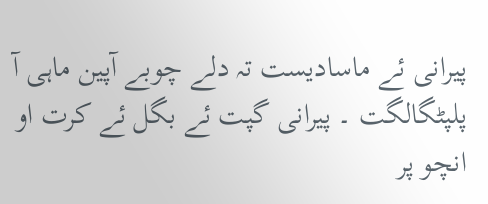پیرانی ئے ماسادیست تہ دلے چوبے آپین ماہی آ پلپٹگالگت ۔ پیرانی گپت ئے بگل ئے کرت او انچو پر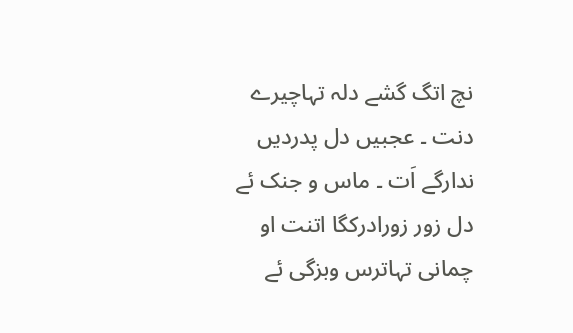نچ اتگ گشے دلہ تہاچیرے دنت ۔ عجبیں دل پدردیں ندارگے اَت ۔ ماس و جنک ئے دل زور زورادرکگا اتنت او چمانی تہاترس وبزگی ئے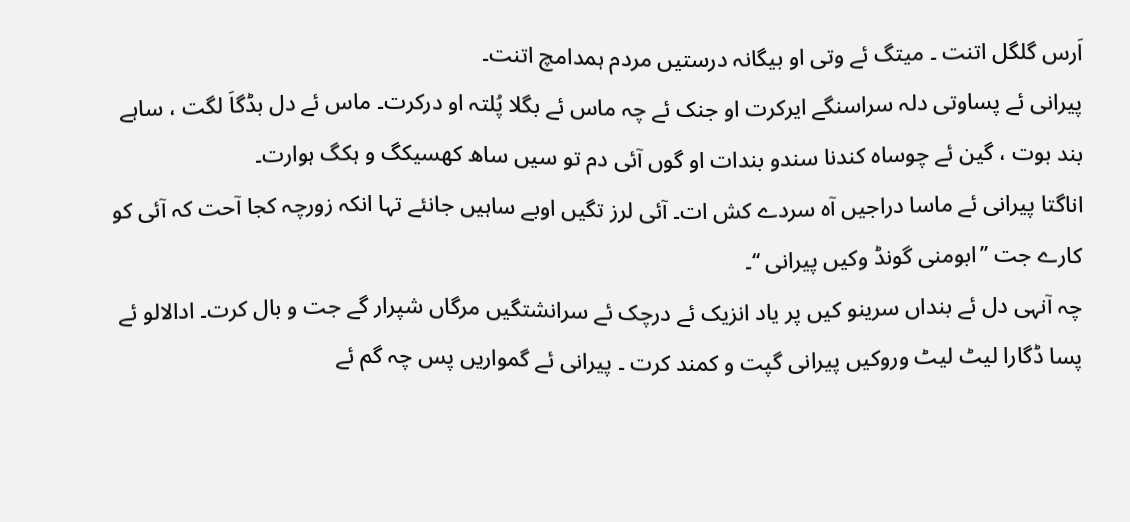اَرس گلگل اتنت ۔ میتگ ئے وتی او بیگانہ درستیں مردم ہمدامچ اتنت۔
پیرانی ئے پساوتی دلہ سراسنگے ایرکرت او جنک ئے چہ ماس ئے بگلا پُلتہ او درکرت۔ ماس ئے دل بڈگاَ لگت ، ساہے بند بوت ، گین ئے چوساہ کندنا سندو بندات او گوں آئی دم تو سیں ساھ کھسیکگ و ہکگ ہوارت۔
اناگتا پیرانی ئے ماسا دراجیں آہ سردے کش ات۔ آئی لرز تگیں اوبے ساہیں جانئے تہا انکہ زورچہ کجا آحت کہ آئی کو کارے جت ’’ابومنی گونڈ وکیں پیرانی ‘‘۔
چہ آنہی دل ئے بنداں سرینو کیں پر یاد انزیک ئے درچک ئے سرانشتگیں مرگاں شپرار گے جت و بال کرت۔ ادالالو ئے پسا ڈگارا لیٹ لیٹ وروکیں پیرانی گپت و کمند کرت ۔ پیرانی ئے گمواریں پس چہ گم ئے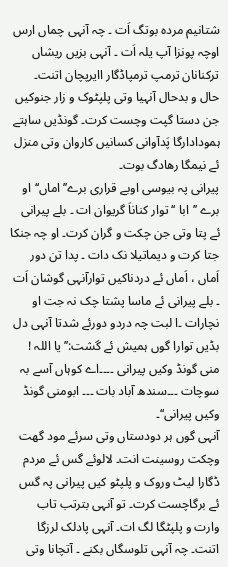شتانیم مردہ بوتگ اَت ۔ چہ آنہی چماں ارس اوچہ پونزا آپ یلہ اَت ۔ آنہی بزیں ریشاں ترکنانان ترمپ ترمپاڈگار اایرپچان اتنت۔
حال و بدحال آنہیا وتی پلپٹوک و زار جنوکیں جن دستا گپت وچست کرت۔ گونڈیں ساہتے ہمودادارگا پَدآوانی کسانیں کاروان وتی منزل ئے نیمگا رھادگ بوت۔
پیرانی پہ بیوسی اوبے قراری برے’’ اماں‘‘او برے ’’ابا ‘‘توار کناناَ گریوان ات ۔ بلے پیرانی ئے پتا وتی جن چکت و گران کرت۔ او چہ جنکا جتا کرت و دیماتیلا نک دات ۔ پدا تن دور اَماں ، اَماں ئے دردناکیں توارآنہی گوشان اَت ۔ بلے پیرانی ئے ماسا پشتا چک نہ جت او نچارات ۔ا لبت چہ دردو دورئے شدتا آنہی دل بڈیں توارا گوں ہمیش ئے گشت:’’ یا اللہ ! منی گونڈ وکیں پیرانی ۔۔۔۔اے کوہاں آسے بہ سوچات ۔۔۔سندھ آباد بات ۔۔۔ ابومنی گونڈ وکیں پیرانی‘‘۔
آنہی گوں ہر دودستاں وتی سرئے مود گھت وچکت روسینت انت۔ لالوئے گس ئے مردم ڈگارا لیٹ وروک و پلپٹو کیں پیرانی پہ گس ئے برگاچست کرت۔ تو آنہی بترتب تاب وارت و پلپٹگا لگ ات۔ آنہی پادلک لرزگا اتنت۔ چہ آنہی تلوسگاں بکنے ۔ آتچانا وتی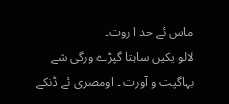ماس ئے حد ا روت۔
لالو یکیں ساہتا گپڑے ورگی شے بہاگپت و آورت ۔ اومصری ئے ڈنکے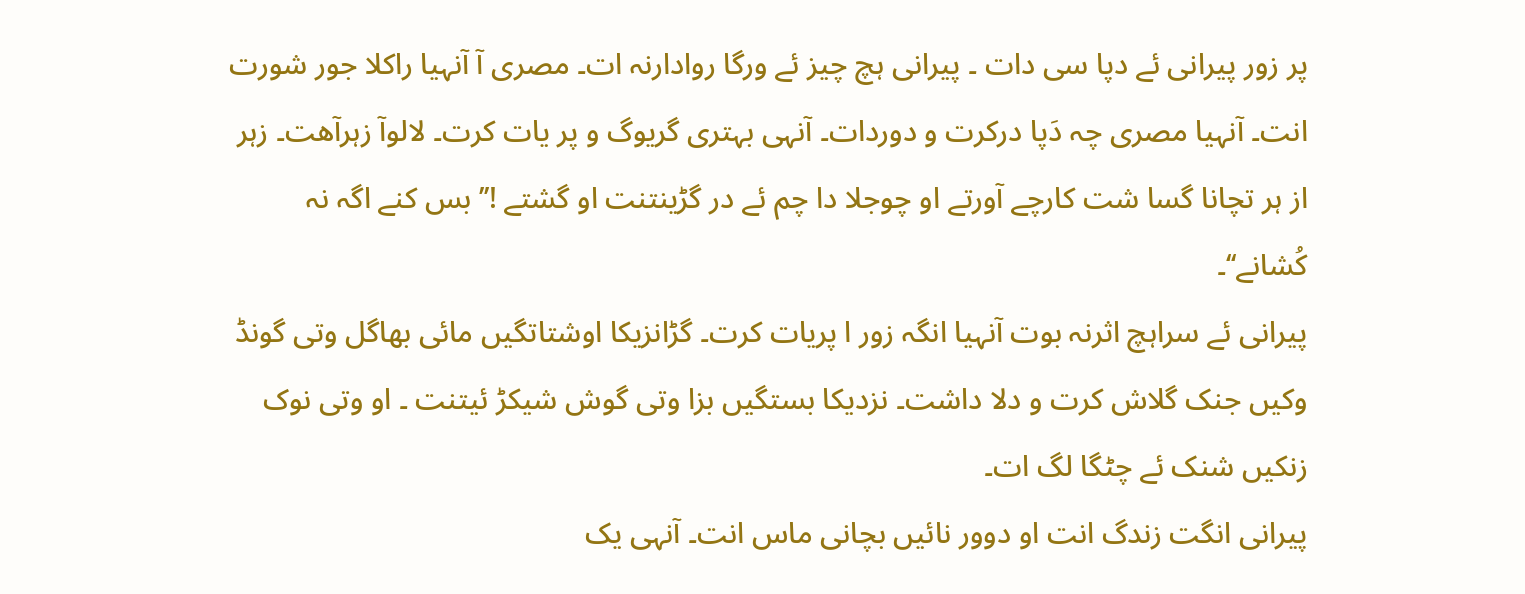پر زور پیرانی ئے دپا سی دات ۔ پیرانی ہچ چیز ئے ورگا روادارنہ ات۔ مصری آ آنہیا راکلا جور شورت انت۔ آنہیا مصری چہ دَپا درکرت و دوردات۔ آنہی بہتری گریوگ و پر یات کرت۔ لالوآ زہرآھت۔ زہر از ہر تچانا گسا شت کارچے آورتے او چوجلا دا چم ئے در گڑینتنت او گشتے !’’ بس کنے اگہ نہ کُشانے‘‘۔
پیرانی ئے سراہچ اثرنہ بوت آنہیا انگہ زور ا پریات کرت۔ گڑانزیکا اوشتاتگیں مائی بھاگل وتی گونڈ وکیں جنک گلاش کرت و دلا داشت۔ نزدیکا بستگیں بزا وتی گوش شیکڑ ئیتنت ۔ او وتی نوک زنکیں شنک ئے چٹگا لگ ات۔
پیرانی انگت زندگ انت او دوور نائیں بچانی ماس انت۔ آنہی یک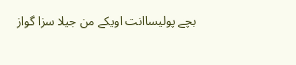بچے پولیساانت اویکے من جیلا سزا گواز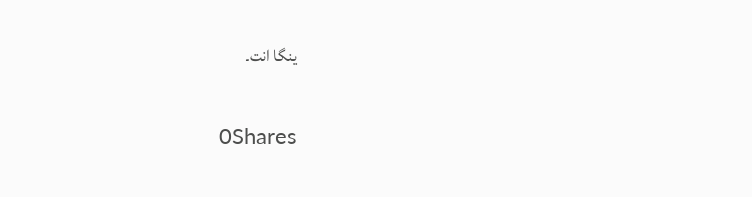ینگا انت۔

0Shares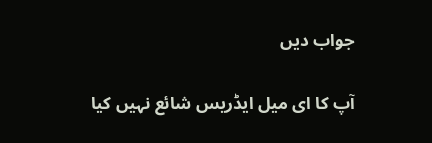جواب دیں

آپ کا ای میل ایڈریس شائع نہیں کیا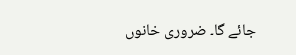جائے گا۔ ضروری خانوں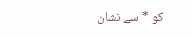کو * سے نشان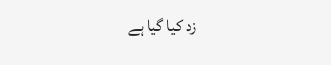زد کیا گیا ہے